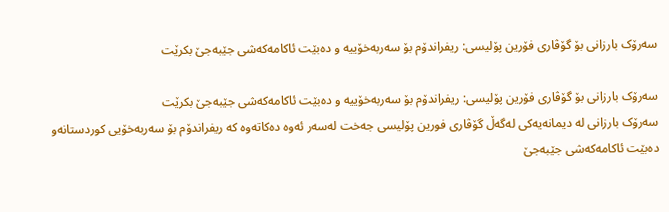سەرۆک بارزانی بۆ گۆڤاری فۆرین پۆلیسی: ریفراندۆم بۆ سەربەخۆییە و دەبێت ئاکامەکەشی جێبەجێ بکرێت

سەرۆک بارزانی بۆ گۆڤاری فۆرین پۆلیسی: ریفراندۆم بۆ سەربەخۆییە و دەبێت ئاکامەکەشی جێبەجێ بکرێت
سەرۆک بارزانی لە دیمانەیەکی لەگەڵ گۆڤاری فورین پۆلیسی جەخت لەسەر ئەوە دەکاتەوە کە ریفراندۆم بۆ سەربەخۆیی کوردستانەو دەبێت ئاکامەکەشی جێبەجێ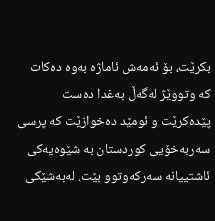بکرێت، بۆ ئەمەش ئاماژە بەوە دەکات کە وتووێژ لەگەڵ بەغدا دەست پێدەکرێت و ئومێد دەخوازێت کە پرسی سەربەخۆیی کوردستان بە شێوەیەکی ئاشتییانە سەرکەوتوو بێت. لەبەشێکی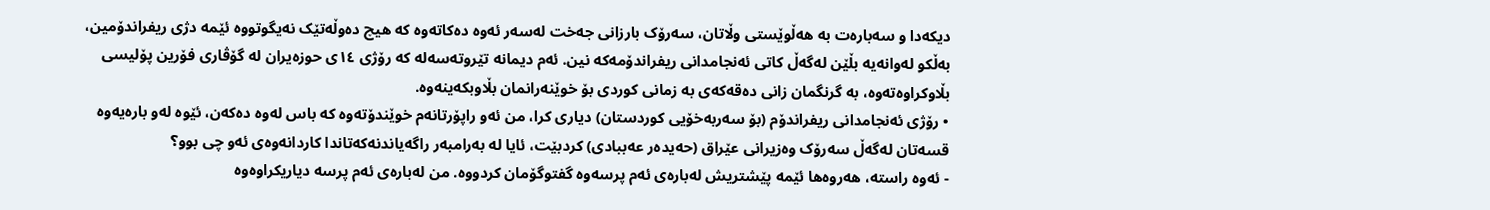دیکەدا و سەبارەت بە ھەڵوێستی وڵاتان، سەرۆک بارزانی جەخت لەسەر ئەوە دەکاتەوە کە ھیچ دەوڵەتێک نەیگوتووە ئێمە دژی ریفراندۆمین، بەڵکو لەوانەیە بڵێن لەگەڵ کاتی ئەنجامدانی ریفراندۆمەکە نین. ئەم دیمانە تێروتەسەلە کە رۆژی ١٤ی حوزەیران لە گۆڤاری فۆرین پۆلیسی بڵاوکراوەتەوە، بە گرنگمان زانی دەقەکەی بە زمانی کوردی بۆ خوێنەرانمان بڵاوبکەینەوە.
• رۆژی ئەنجامدانی ریفراندۆم (بۆ سەربەخۆیی کوردستان) دیاری کرا، من ئەو راپۆرتانەم خوێندۆتەوە کە باس لەوە دەکەن، ئێوە لەو بارەیەوە قسەتان لەگەڵ سەرۆک وەزیرانی عێراق (حەیدەر عەببادی) کردبێت، ئایا لە بەرامبەر راگەیاندنەکەتاندا کاردانەوەی ئەو چی بوو؟
- ئەوە راستە، ھەروەھا ئێمە پێشتریش لەبارەی ئەم پرسەوە گفتوگۆمان کردووە. من لەبارەی ئەم پرسە دیاریکراوەوە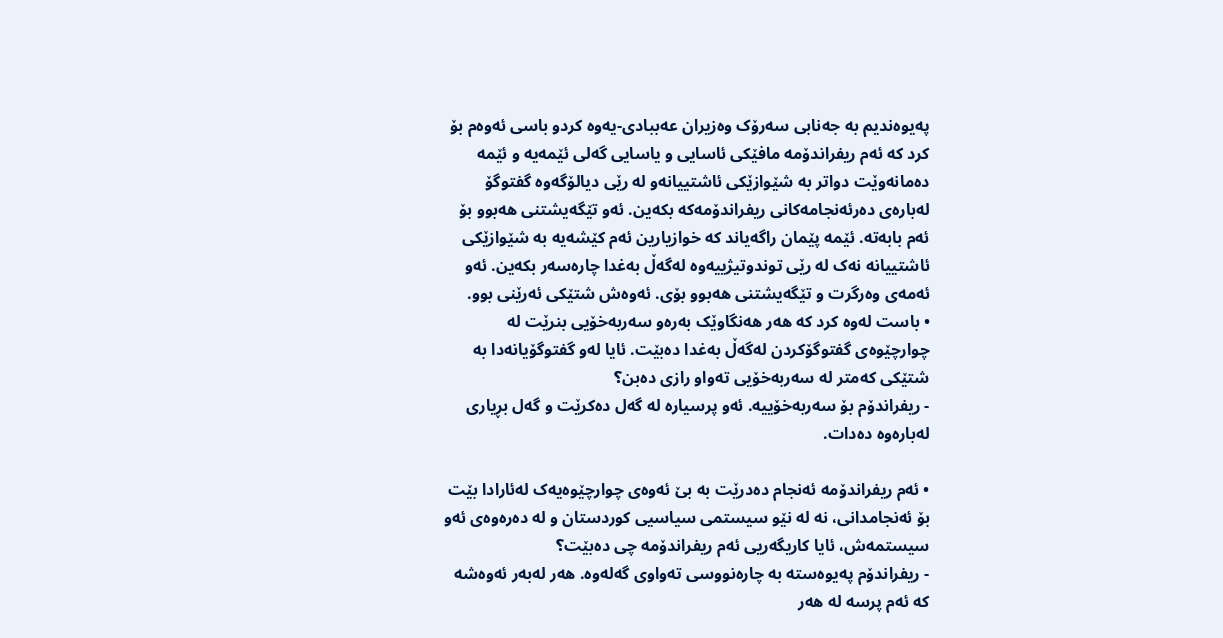پەیوەندیم بە جەنابی سەرۆک وەزیران عەببادی-یەوە کردو باسی ئەوەم بۆ کرد کە ئەم ریفراندۆمە مافێکی ئاسایی و یاسایی گەلی ئێمەیە و ئێمە دەمانەوێت دواتر بە شێوازێکی ئاشتییانەو لە رێی دیالۆگەوە گفتوگۆ لەبارەی دەرئەنجامەکانی ریفراندۆمەکە بکەین. ئەو تێگەیشتنی ھەبوو بۆ ئەم بابەتە. ئێمە پێمان راگەیاند کە خوازیارین ئەم کێشەیە بە شێوازێکی ئاشتییانە نەک لە رێی توندوتیژییەوە لەگەڵ بەغدا چارەسەر بکەین. ئەو ئەمەی وەرگرت و تێگەیشتنی ھەبوو بۆی. ئەوەش شتێکی ئەرێنی بوو.
• باست لەوە کرد کە ھەر ھەنگاوێک بەرەو سەربەخۆیی بنرێت لە چوارچێوەی گفتوگۆکردن لەگەڵ بەغدا دەبێت. ئایا لەو گفتوگۆیانەدا بە شتێکی کەمتر لە سەربەخۆیی تەواو رازی دەبن؟
- ریفراندۆم بۆ سەربەخۆییە. ئەو پرسیارە لە گەل دەکرێت و گەل بڕیاری لەبارەوە دەدات.

• ئەم ریفراندۆمە ئەنجام دەدرێت بە بێ ئەوەی چوارچێوەیەک لەئارادا بێت بۆ ئەنجامدانی، نە لە نێو سیستمی سیاسیی کوردستان و لە دەرەوەی ئەو سیستمەش، ئایا کاریگەریی ئەم ریفراندۆمە چی دەبێت؟
- ریفراندۆم پەیوەستە بە چارەنووسی تەواوی گەلەوە. ھەر لەبەر ئەوەشە کە ئەم پرسە لە ھەر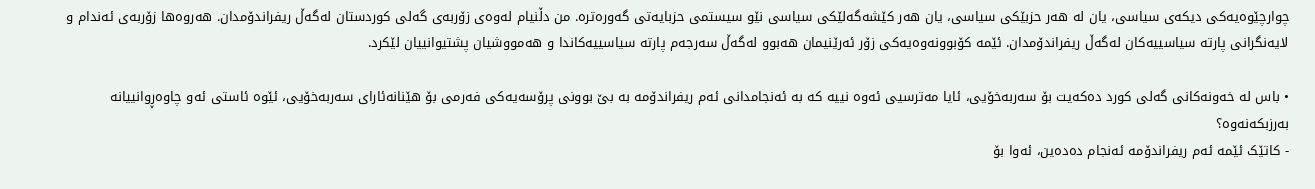چوارچێوەیەکی دیکەی سیاسی، یان لە ھەر حزبێکی سیاسی، یان ھەر کێشەگەلێکی سیاسی نێو سیستمی حزبایەتی گەورەترە. من دڵنیام لەوەی زۆربەی گەلی کوردستان لەگەڵ ریفراندۆمدان. ھەروەھا زۆربەی ئەندام و لایەنگرانی پارتە سیاسییەکان لەگەڵ ریفراندۆمدان. ئێمە کۆبوونەوەیەکی زۆر ئەرێنیمان ھەبوو لەگەڵ سەرجەم پارتە سیاسییەکاندا و ھەمووشیان پشتیوانییان لێکرد.

• باس لە خەونەکانی گەلی کورد دەکەیت بۆ سەربەخۆیی، ئایا مەترسیی ئەوە نییە کە بە ئەنجامدانی ئەم ریفراندۆمە بە بێ بوونی پرۆسەیەکی فەرمی بۆ ھێنانەئارای سەربەخۆیی، ئێوە ئاستی ئەو چاوەڕوانییانە بەرزبکەنەوە؟
- کاتێک ئێمە ئەم ریفراندۆمە ئەنجام دەدەین، ئەوا بۆ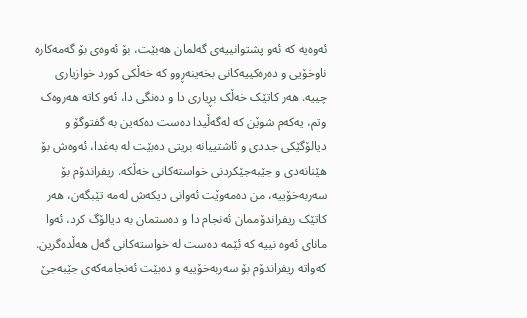ئەوەیە کە ئەو پشتوانییەی گەلمان ھەبێت، بۆ ئەوەی بۆ گەمەکارە ناوخۆیی و دەرەکییەکانی بخەینەڕوو کە خەڵکی کورد خوازیاری چییە. ھەر کاتێک خەڵک بڕیاری دا و دەنگی دا، ئەو کاتە ھەروەک وتم، یەکەم شوێن کە لەگەڵیدا دەست دەکەین بە گفتوگۆ و دیالۆگێکی جددی و ئاشتییانە بریتی دەبێت لە بەغدا، ئەوەش بۆ ھێنانەدی و جێبەجێکردنی خواستەکانی خەڵکە. ریفراندۆم بۆ سەربەخۆییە، من دەمەوێت ئەوانی دیکەش لەمە تێبگەن، ھەر کاتێک ریفراندۆممان ئەنجام دا و دەستمان بە دیالۆگ کرد، ئەوا مانای ئەوە نییە کە ئێمە دەست لە خواستەکانی گەل ھەڵدەگرین. کەواتە ریفراندۆم بۆ سەربەخۆییە و دەبێت ئەنجامەکەی جێبەجێ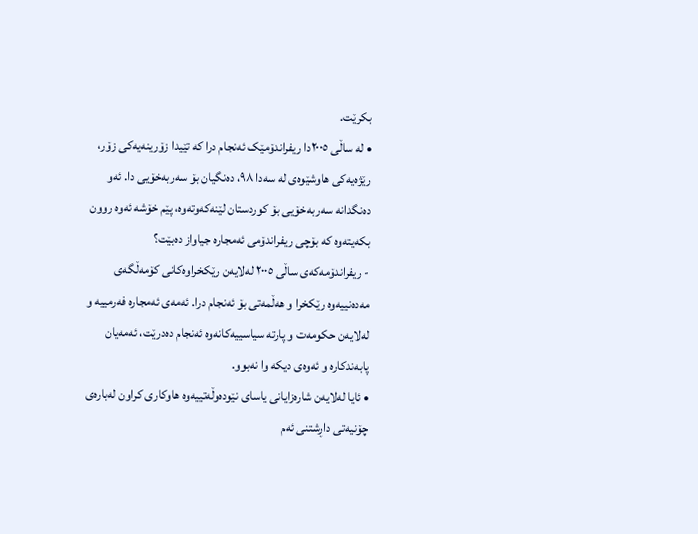بکرێت.
• لە ساڵی ٢٠٠٥دا ریفراندۆمێک ئەنجام درا کە تێیدا زۆرینەیەکی زۆر، رێژەیەکی ھاوشێوەی لە سەدا ٩٨، دەنگیان بۆ سەربەخۆیی دا. ئەو دەنگدانە سەربەخۆیی بۆ کوردستان لێنەکەوتەوە، پێم خۆشە ئەوە روون بکەیتەوە کە بۆچی ریفراندۆمی ئەمجارە جیاواز دەبێت؟
- ریفراندۆمەکەی ساڵی ٢٠٠٥ لەلایەن رێکخراوەکانی کۆمەڵگەی مەدەنییەوە رێکخرا و ھەڵمەتی بۆ ئەنجام درا. ئەمەی ئەمجارە فەرمییە و لەلایەن حکومەت و پارتە سیاسییەکانەوە ئەنجام دەدرێت، ئەمەیان پابەندکارە و ئەوەی دیکە وا نەبوو.
• ئایا لەلایەن شارەزایانی یاسای نێودەوڵەتییەوە ھاوکاری کراون لەبارەی چۆنیەتی داڕشتنی ئەم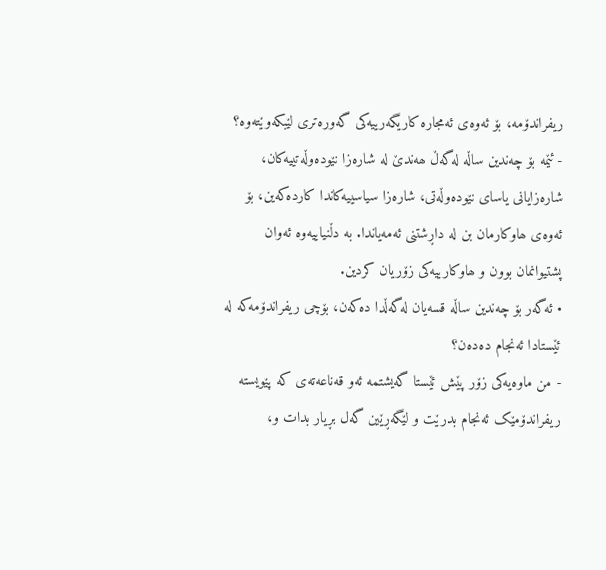ریفراندۆمە، بۆ ئەوەی ئەمجارە کاریگەرییەکی گەورەتری لێبکەوێتەوە؟
- ئێمە بۆ چەندین ساڵە لەگەڵ ھەندێ لە شارەزا نێودەوڵەتییەکان، شارەزایانی یاسای نێودەوڵەتی، شارەزا سیاسییەکاندا کاردەکەین، بۆ ئەوەی ھاوکارمان بن لە داڕشتنی ئەمەیاندا. بە دڵنیاییەوە ئەوان پشتیوانمان بوون و ھاوکارییەکی زۆریان کردین.
• ئەگەر بۆ چەندین ساڵە قسەیان لەگەڵدا دەکەن، بۆچی ریفراندۆمەکە لە ئێستادا ئەنجام دەدەن؟
- من ماوەیەکی زۆر پێش ئێستا گەیشتمە ئەو قەناعەتەی کە پێویستە ریفراندۆمێک ئەنجام بدرێت و لێگەڕێین گەل بڕیار بدات و،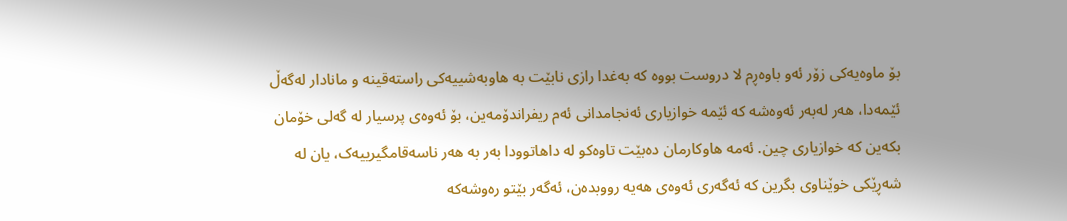بۆ ماوەیەکی زۆر ئەو باوەڕم لا دروست بووە کە بەغدا رازی نابێت بە ھاوبەشییەکی راستەقینە و مانادار لەگەڵ ئێمەدا، ھەر لەبەر ئەوەشە کە ئێمە خوازیاری ئەنجامدانی ئەم ریفراندۆمەین، بۆ ئەوەی پرسیار لە گەلی خۆمان بکەین کە خوازیاری چین. ئەمە ھاوکارمان دەبێت تاوەکو لە داھاتوودا بەر بە ھەر ناسەقامگیرییەک، یان لە شەڕێکی خوێناوی بگرین کە ئەگەری ئەوەی ھەیە رووبدەن، ئەگەر بێتو رەوشەکە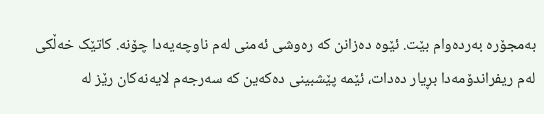بەمجۆرە بەردەوام بێت. ئێوە دەزانن کە رەوشی ئەمنی لەم ناوچەیەدا چۆنە. کاتێک خەڵکی لەم ریفراندۆمەدا بڕیار دەدات، ئێمە پێشبینی دەکەین کە سەرجەم لایەنەکان رێز لە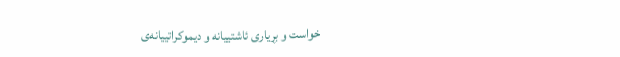خواست و بڕیاری ئاشتییانە و دیموکراتییانەی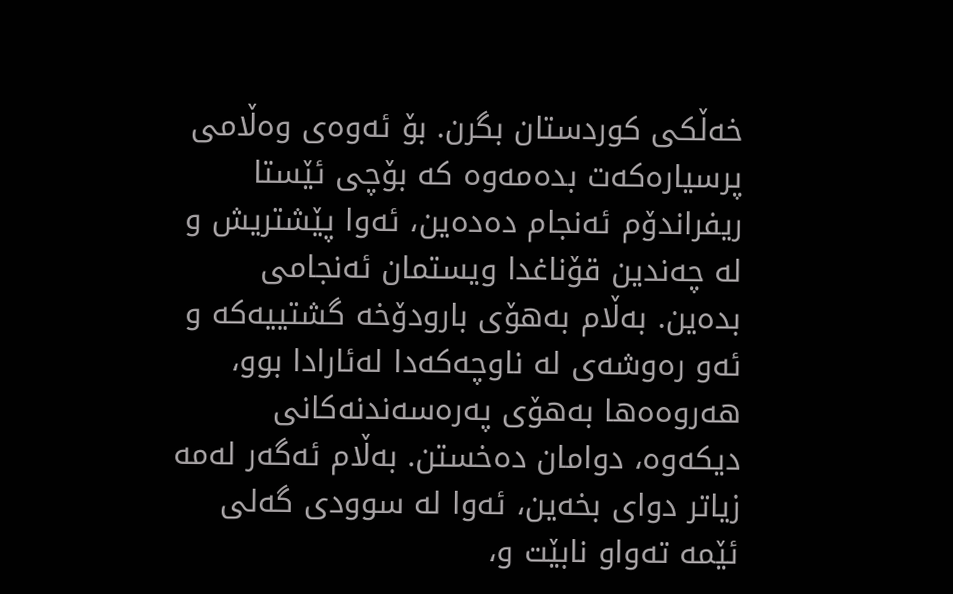خەڵکی کوردستان بگرن. بۆ ئەوەی وەڵامی پرسیارەکەت بدەمەوە کە بۆچی ئێستا ریفراندۆم ئەنجام دەدەین، ئەوا پێشتریش و لە چەندین قۆناغدا ویستمان ئەنجامی بدەین. بەڵام بەھۆی بارودۆخە گشتییەکە و ئەو رەوشەی لە ناوچەکەدا لەئارادا بوو، ھەروەەھا بەھۆی پەرەسەندنەکانی دیکەوە، دوامان دەخستن. بەڵام ئەگەر لەمە زیاتر دوای بخەین، ئەوا لە سوودی گەلی ئێمە تەواو نابێت و،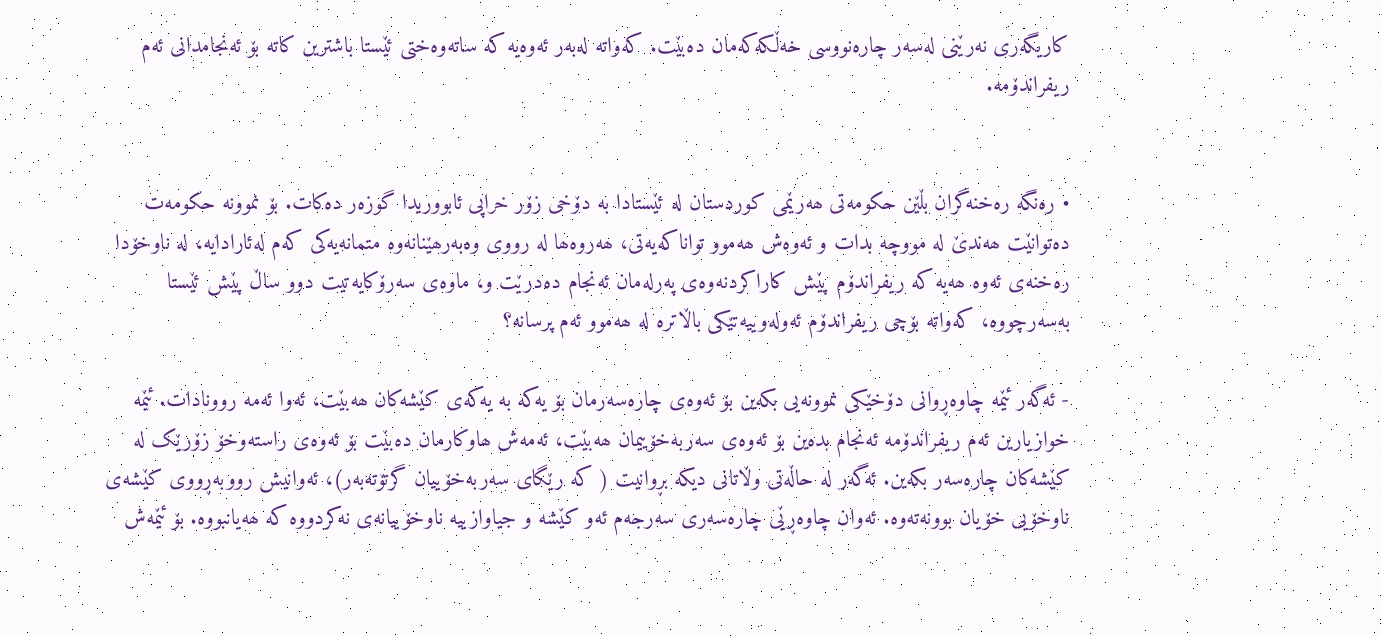کاریگەری نەرێنی لەسەر چارەنووسی خەڵکەکەمان دەبێت. کەواتە لەبەر ئەوەیە کە ساتەوەختی ئێستا باشترین کاتە بۆ ئەنجامدانی ئەم ریفراندۆمە.


• رەنگە رەخنەگران بڵێن حکومەتی ھەرێمی کوردستان لە ئێستادا بە دۆخی زۆر خراپی ئابووریدا گوزەر دەکات. بۆ نموونە حکومەت دەتوانێت ھەندێ لە مووچە بدات و ئەوەش ھەموو تواناکەیەتی، ھەروەھا لە رووی وەبەرھێنانەوە متمانەیەکی کەم لەئارادایە، لە ناوخۆدا رەخنەی ئەوە ھەیە کە ریفراندۆم پێش کاراکردنەوەی پەرلەمان ئەنجام دەدرێت و، ماوەی سەرۆکایەتیت دوو ساڵ پێش ئێستا بەسەرچووە، کەواتە بۆچی ریفراندۆم ئەولەوییەتێکی باڵاترە لە ھەموو ئەم پرسانە؟

- ئەگەر ئێمە چاوەڕوانی دۆخێکی نموونەیی بکەین بۆ ئەوەی چارەسەرمان بۆ یەکە بە یەکەی کێشەکان ھەبێت، ئەوا ئەمە روونادات. ئێمە خوازیارین ئەم ریفراندۆمە ئەنجام بدەین بۆ ئەوەی سەربەخۆییمان ھەبێت، ئەمەش ھاوکارمان دەبێت بۆ ئەوەی راستەوخۆ زۆرێک لە کێشەکان چارەسەر بکەین. ئەگەر لە حاڵەتی وڵاتانی دیکە بڕوانیت ( کە رێگای سەربەخۆییان گرتۆتەبەر)، ئەوانیش رووبەڕووی کێشەی ناوخۆیی خۆیان بوونەتەوە. ئەوان چاوەڕێی چارەسەری سەرجەم ئەو کێشە و جیاوازییە ناوخۆییانەی نەکردووە کە ھەیانبووە. بۆ ئێمەش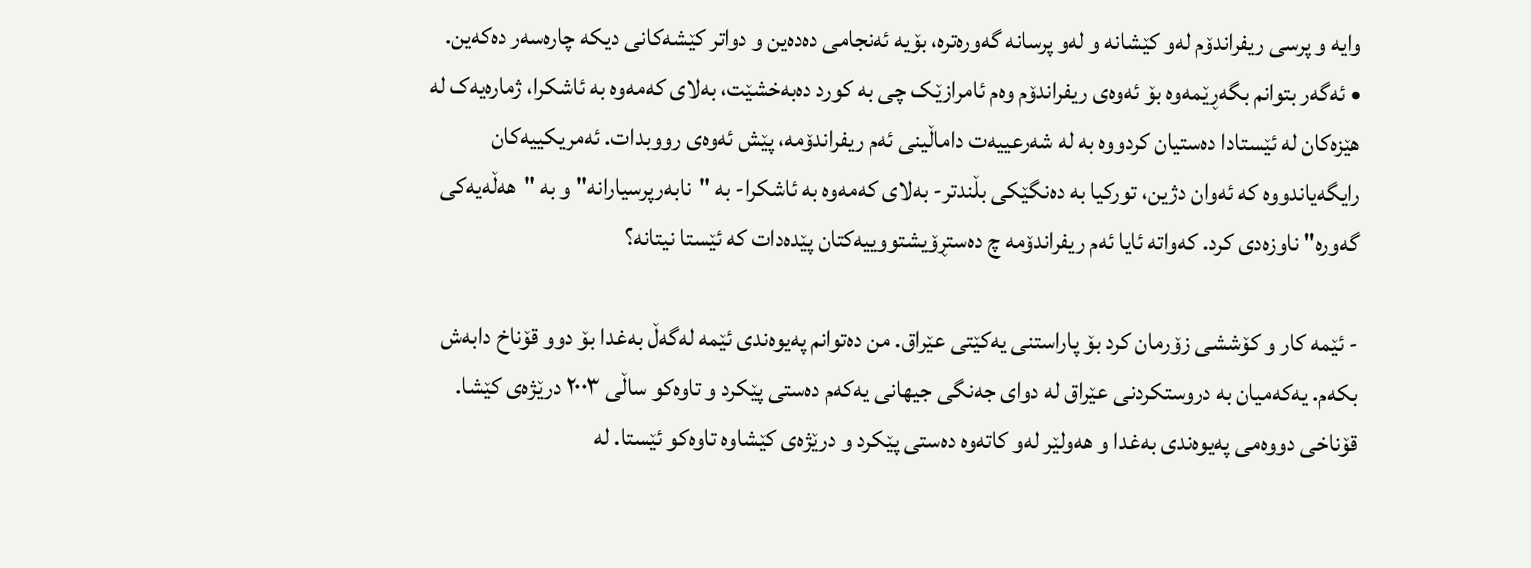وایە و پرسی ریفراندۆم لەو کێشانە و لەو پرسانە گەورەترە، بۆیە ئەنجامی دەدەین و دواتر کێشەکانی دیکە چارەسەر دەکەین.
• ئەگەر بتوانم بگەڕێمەوە بۆ ئەوەی ریفراندۆم وەم ئامرازێک چی بە کورد دەبەخشێت، بەلای کەمەوە بە ئاشکرا، ژمارەیەک لە ھێزەکان لە ئێستادا دەستیان کردووە بە لە شەرعییەت داماڵینی ئەم ریفراندۆمە، پێش ئەوەی رووبدات. ئەمریکییەکان رایگەیاندووە کە ئەوان دژین، تورکیا بە دەنگێکی بڵندتر- بەلای کەمەوە بە ئاشکرا- بە "نابەرپرسیارانە" و بە "ھەڵەیەکی گەورە" ناوزەدی کرد. کەواتە ئایا ئەم ریفراندۆمە چ دەستڕۆیشتووییەکتان پێدەدات کە ئێستا نیتانە؟

- ئێمە کار و کۆششی زۆرمان کرد بۆ پاراستنی یەکێتی عێراق. من دەتوانم پەیوەندی ئێمە لەگەڵ بەغدا بۆ دوو قۆناخ دابەش بکەم. یەکەمیان بە دروستکردنی عێراق لە دوای جەنگی جیھانی یەکەم دەستی پێکرد و تاوەکو ساڵی ٢٠٠٣ درێژەی کێشا. قۆناخی دووەمی پەیوەندی بەغدا و ھەولێر لەو کاتەوە دەستی پێکرد و درێژەی کێشاوە تاوەکو ئێستا. لە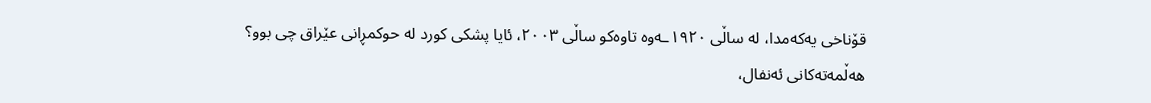قۆناخی یەکەمدا، لە ساڵی ١٩٢٠ـەوە تاوەکو ساڵی ٢٠٠٣، ئایا پشکی کورد لە حوکمڕانی عێراق چی بوو؟ ھەڵمەتەکانی ئەنفال،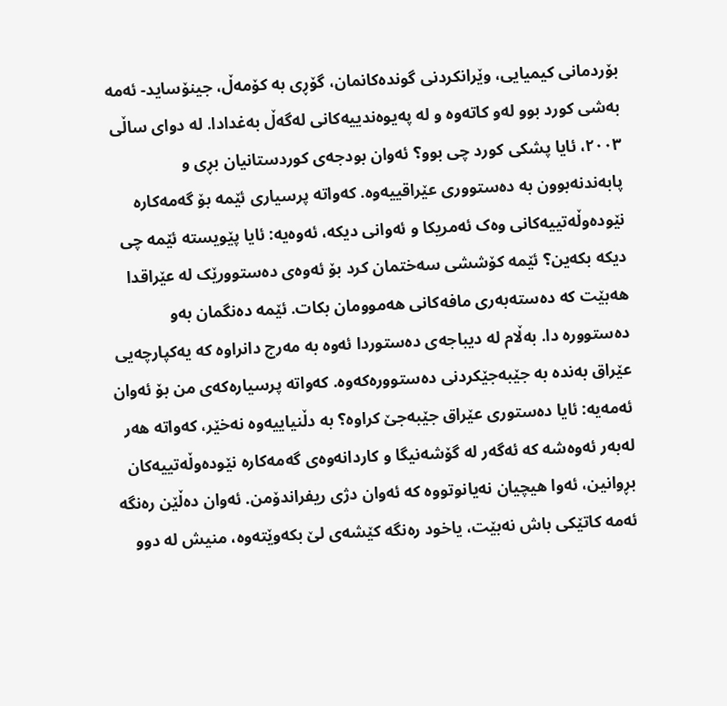بۆردمانی کیمیایی، وێرانکردنی گوندەکانمان، گۆڕی بە کۆمەڵ، جینۆساید- ئەمە بەشی کورد بوو لەو کاتەوە و لە پەیوەندییەکانی لەگەڵ بەغدادا. لە دوای ساڵی ٢٠٠٣، ئایا پشکی کورد چی بوو؟ ئەوان بودجەی کوردستانیان بڕی و پابەندنەبوون بە دەستووری عێراقییەوە. کەواتە پرسیاری ئێمە بۆ گەمەکارە نێودەوڵەتییەکانی وەک ئەمریکا و ئەوانی دیکە، ئەوەیە: ئایا پێویستە ئێمە چی دیکە بکەین؟ ئێمە کۆششی سەختمان کرد بۆ ئەوەی دەستوورێک لە عێراقدا ھەبێت کە دەستەبەری مافەکانی ھەموومان بکات. ئێمە دەنگمان بەو دەستوورە دا. بەڵام لە دیباجەی دەستوردا ئەوە بە مەرج دانراوە کە یەکپارچەیی عێراق بەندە بە جێبەجێکردنی دەستوورەکەوە. کەواتە پرسیارەکەی من بۆ ئەوان ئەمەیە: ئایا دەستوری عێراق جێبەجێ کراوە؟ بە دڵنیاییەوە نەخێر، کەواتە ھەر لەبەر ئەوەشە کە ئەگەر لە گۆشەنیگا و کاردانەوەی گەمەکارە نێودەوڵەتییەکان بڕوانین، ئەوا ھیچیان نەیانوتووە کە ئەوان دژی ریفراندۆمن. ئەوان دەڵێن رەنگە ئەمە کاتێکی باش نەبێت، یاخود رەنگە کێشەی لێ بکەوێتەوە، منیش لە دوو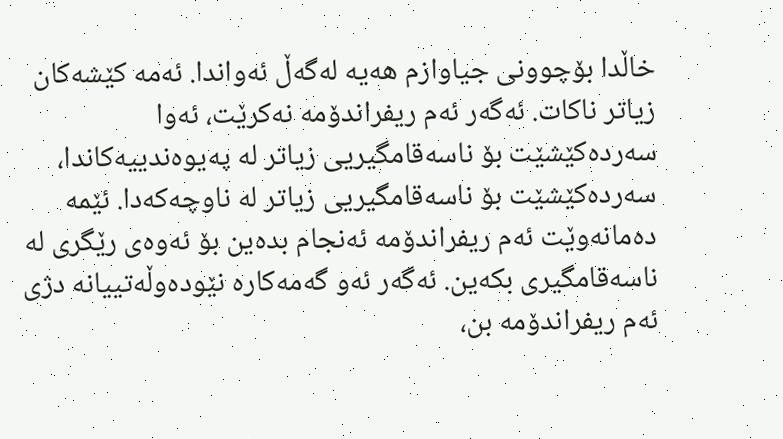خاڵدا بۆچوونی جیاوازم ھەیە لەگەڵ ئەواندا. ئەمە کێشەکان زیاتر ناکات. ئەگەر ئەم ریفراندۆمە نەکرێت، ئەوا سەردەکێشێت بۆ ناسەقامگیریی زیاتر لە پەیوەندییەکاندا، سەردەکێشێت بۆ ناسەقامگیریی زیاتر لە ناوچەکەدا. ئێمە دەمانەوێت ئەم ریفراندۆمە ئەنجام بدەین بۆ ئەوەی رێگری لە ناسەقامگیری بکەین. ئەگەر ئەو گەمەکارە نێودەوڵەتییانە دژی ئەم ریفراندۆمە بن،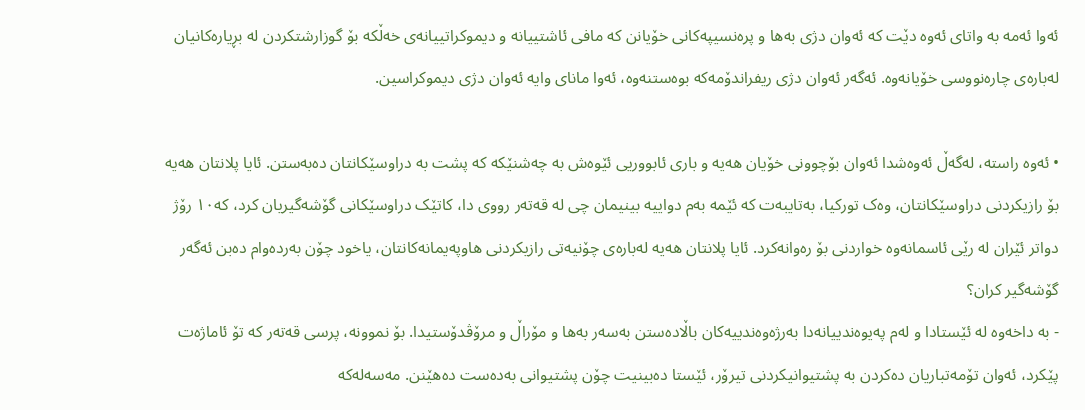ئەوا ئەمە بە واتای ئەوە دێت کە ئەوان دژی بەھا و پرەنسیپەکانی خۆیانن کە مافی ئاشتییانە و دیموکراتییانەی خەڵکە بۆ گوزارشتکردن لە بڕیارەکانیان لەبارەی چارەنووسی خۆیانەوە. ئەگەر ئەوان دژی ریفراندۆمەکە بوەستنەوە، ئەوا مانای وایە ئەوان دژی دیموکراسین.

• ئەوە راستە، لەگەڵ ئەوەشدا ئەوان بۆچوونی خۆیان ھەیە و باری ئابووریی ئێوەش بە چەشنێکە کە پشت بە دراوسێکانتان دەبەستن. ئایا پلانتان ھەیە بۆ رازیکردنی دراوسێکانتان، وەک تورکیا، بەتایبەت کە ئێمە بەم دواییە بینیمان چی لە قەتەر رووی دا، کاتێک دراوسێکانی گۆشەگیریان کرد، کە١٠ رۆژ دواتر ئێران لە رێی ئاسمانەوە خواردنی بۆ رەوانەکرد. ئایا پلانتان ھەیە لەبارەی چۆنیەتی رازیکردنی ھاوپەیمانەکانتان، یاخود چۆن بەردەوام دەبن ئەگەر گۆشەگیر کران؟
- بە داخەوە لە ئێستادا و لەم پەیوەندییانەدا بەرژەوەندییەکان باڵادەستن بەسەر بەھا و مۆراڵ و مرۆڤدۆستیدا. بۆ نموونە، پرسی قەتەر کە تۆ ئاماژەت پێکرد، ئەوان تۆمەتباریان دەکردن بە پشتیوانیکردنی تیرۆر، ئێستا دەبینیت چۆن پشتیوانی بەدەست دەھێنن. مەسەلەکە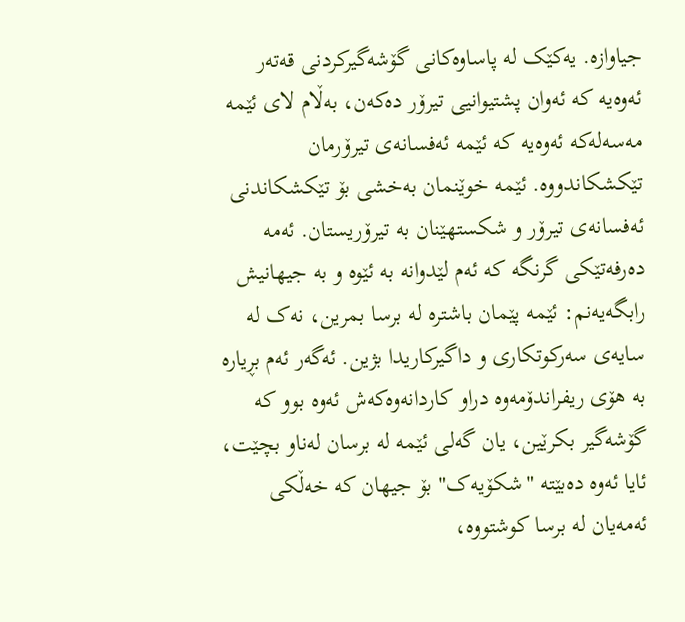جیاوازە. یەکێک لە پاساوەکانی گۆشەگیرکردنی قەتەر ئەوەیە کە ئەوان پشتیوانیی تیرۆر دەکەن، بەڵام لای ئێمە مەسەلەکە ئەوەیە کە ئێمە ئەفسانەی تیرۆرمان تێکشکاندووە. ئێمە خوێنمان بەخشی بۆ تێکشکاندنی ئەفسانەی تیرۆر و شکستھێنان بە تیرۆریستان. ئەمە دەرفەتێکی گرنگە کە ئەم لێدوانە بە ئێوە و بە جیھانیش رابگەیەنم: ئێمە پێمان باشترە لە برسا بمرین، نەک لە سایەی سەرکوتکاری و داگیرکاریدا بژین. ئەگەر ئەم بڕیارە بە ھۆی ریفراندۆمەوە دراو کاردانەوەکەش ئەوە بوو کە گۆشەگیر بکرێین، یان گەلی ئێمە لە برسان لەناو بچێت، ئایا ئەوە دەبێتە "شکۆیەک" بۆ جیھان کە خەڵکی ئەمەیان لە برسا کوشتووە،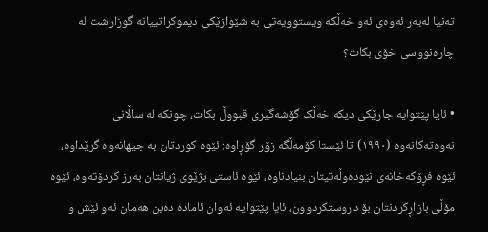تەنیا لەبەر ئەوەی ئەو خەڵکە ویستوویەتی بە شێوازێکی دیموکراتییانە گوزارشت لە چارەنووسی خۆی بکات؟

• ئایا پێتوایە جارێکی دیکە خەڵک گۆشەگیری قبووڵ بکات، چونکە لە ساڵانی نەوەتەکانەوە (١٩٩٠) تا ئێستا کۆمەڵگە زۆر گۆڕاوە: ئێوە کوردتان بە جیھانەوە گرێداوە، ئێوە فڕۆکەخانەی نێودەوڵەتیتان بنیادناوە، ئێوە ئاستی بژێوی ژیانتان بەرز کردۆتەوە، ئێوە مۆڵی بازاڕکردنتان بۆ دروستکردوون، ئایا پێتوایە ئەوان ئامادە دەبن ھەمان ئەو ئێش و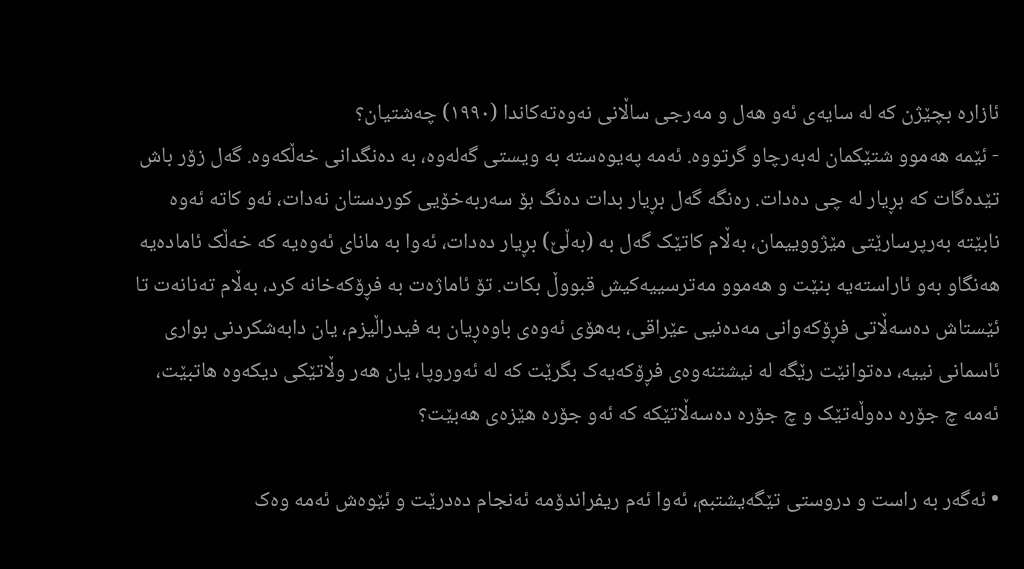ئازارە بچێژن کە لە سایەی ئەو ھەل و مەرجی ساڵانی نەوەتەکاندا (١٩٩٠) چەشتیان؟
- ئێمە ھەموو شتێکمان لەبەرچاو گرتووە. ئەمە پەیوەستە بە ویستی گەلەوە، بە دەنگدانی خەڵکەوە. گەل زۆر باش تێدەگات کە بڕیار لە چی دەدات. رەنگە گەل بڕیار بدات دەنگ بۆ سەربەخۆیی کوردستان نەدات، ئەو کاتە ئەوە نابێتە بەرپرسارێتی مێژووییمان، بەڵام کاتێک گەل بە (بەڵێ) بڕیار دەدات، ئەوا بە مانای ئەوەیە کە خەڵک ئامادەیە ھەنگاو بەو ئاراستەیە بنێت و ھەموو مەترسییەکیش قبووڵ بکات. تۆ ئاماژەت بە فڕۆکەخانە کرد، بەڵام تەنانەت تا ئێستاش دەسەڵاتی فڕۆکەوانی مەدەنیی عێراقی، بەھۆی ئەوەی باوەڕیان بە فیدراڵیزم، یان دابەشکردنی بواری ئاسمانی نییە، دەتوانێت رێگە لە نیشتنەوەی فڕۆکەیەک بگرێت کە لە ئەوروپا، یان ھەر وڵاتێکی دیکەوە ھاتبێت، ئەمە چ جۆرە دەوڵەتێک و چ جۆرە دەسەڵاتێکە کە ئەو جۆرە ھێزەی ھەبێت؟

• ئەگەر بە راست و دروستی تێگەیشتبم، ئەوا ئەم ریفراندۆمە ئەنجام دەدرێت و ئێوەش ئەمە وەک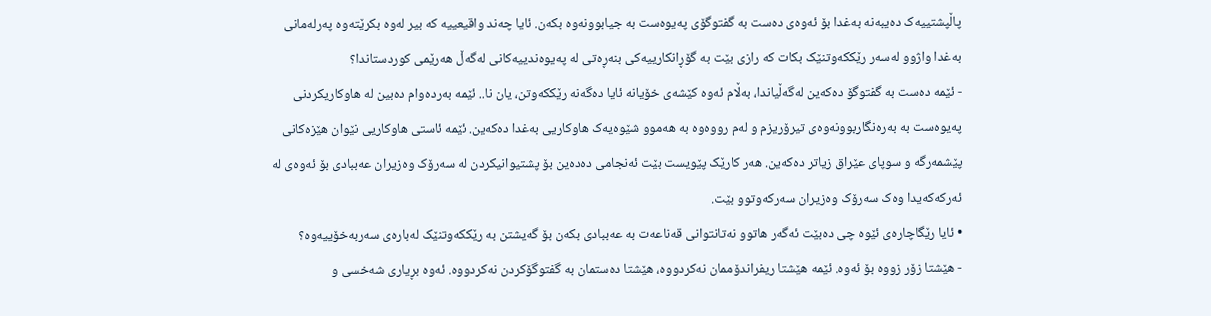پاڵپشتییەک دەیبەنە بەغدا بۆ ئەوەی دەست بە گفتوگۆی پەیوەست بە جیابوونەوە بکەن. ئایا چەند واقیعییە کە بیر لەوە بکرێتەوە پەرلەمانی بەغدا واژوو لەسەر رێککەوتنێک بکات کە رازی بێت بە گۆڕانکارییەکی بنەڕەتی لە پەیوەندییەکانی لەگەڵ ھەرێمی کوردستاندا؟
- ئێمە دەست بە گفتوگۆ دەکەین لەگەڵیاندا، بەڵام ئەوە کێشەی خۆیانە ئایا دەگەنە رێککەوتن، یان نا.. ئێمە بەردەوام دەبین لە ھاوکاریکردنی پەیوەست بە بەرەنگاربوونەوەی تیرۆریزم و لەم رووەوە بە ھەموو شێوەیەک ھاوکاریی بەغدا دەکەین. ئێمە ئاستی ھاوکاریی نێوان ھێزەکانی پێشمەرگە و سوپای عێراق زیاتر دەکەین. ھەر کارێک پێویست بێت ئەنجامی دەدەین بۆ پشتیوانیکردن لە سەرۆک وەزیران عەببادی بۆ ئەوەی لە ئەرکەکەیدا وەک سەرۆک وەزیران سەرکەوتوو بێت.
• ئایا رێگاچارەی ئێوە چی دەبێت ئەگەر ھاتوو نەتانتوانی قەناعەت بە عەببادی بکەن بۆ گەیشتن بە رێککەوتنێک لەبارەی سەربەخۆییەوە؟
- ھێشتا زۆر زووە بۆ ئەوە. ئێمە ھێشتا ریفراندۆممان نەکردووە، ھێشتا دەستمان بە گفتوگۆکردن نەکردووە. ئەوە بڕیاری شەخسی و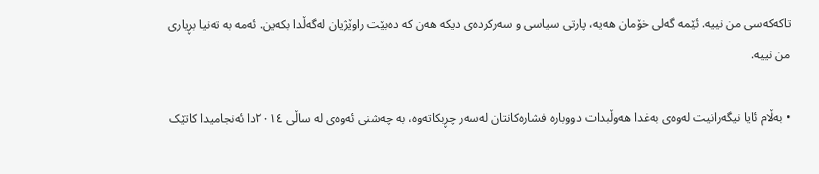تاکەکەسی من نییە. ئێمە گەلی خۆمان ھەیە، پارتی سیاسی و سەرکردەی دیکە ھەن کە دەبێت راوێژیان لەگەڵدا بکەین. ئەمە بە تەنیا بڕیاری من نییە.

• بەڵام ئایا نیگەرانیت لەوەی بەغدا ھەوڵبدات دووبارە فشارەکانتان لەسەر چڕبکاتەوە، بە چەشنی ئەوەی لە ساڵی ٢٠١٤دا ئەنجامیدا کاتێک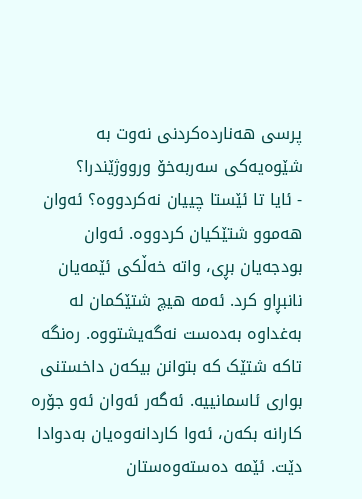پرسی ھەناردەکردنی نەوت بە شێوەیەکی سەربەخۆ ورووژێندرا؟
- ئایا تا ئێستا چییان نەکردووە؟ ئەوان ھەموو شتێکیان کردووە. ئەوان بودجەیان بڕی، واتە خەڵکی ئێمەیان نانبڕاو کرد. ئەمە ھیچ شتێکمان لە بەغداوە بەدەست نەگەیشتووە. رەنگە تاکە شتێک کە بتوانن بیکەن داخستنی بواری ئاسمانییە. ئەگەر ئەوان ئەو جۆرە کارانە بکەن، ئەوا کاردانەوەیان بەدوادا دێت. ئێمە دەستەوەستان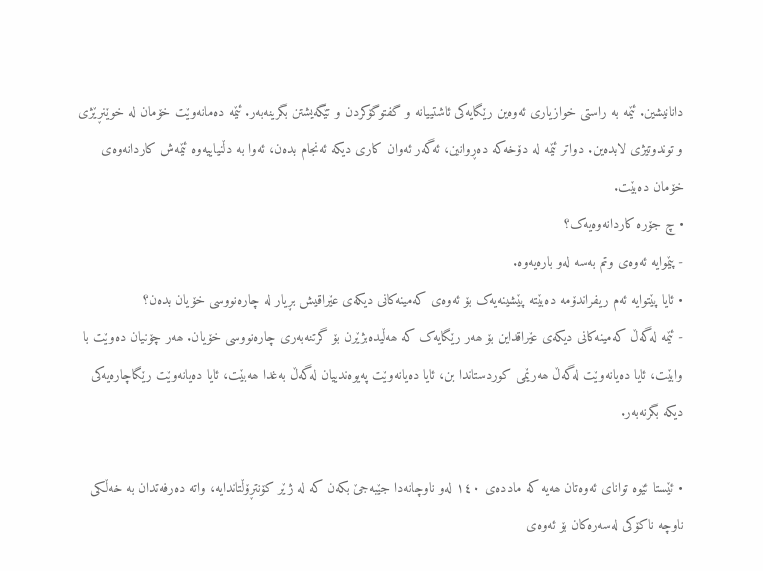دانانیشین. ئێمە بە راستی خوازیاری ئەوەین رێگایەکی ئاشتییانە و گفتوگۆکردن و تێگەیشتن بگرینەبەر. ئێمە دەمانەوێت خۆمان لە خوێنڕێژی و توندوتیژی لابدەین. دواتر ئێمە لە دۆخەکە دەڕوانین، ئەگەر ئەوان کاری دیکە ئەنجام بدەن، ئەوا بە دڵنیاییەوە ئێمەش کاردانەوەی خۆمان دەبێت.
• چ جۆرە کاردانەوەیەک؟
- پێموایە ئەوەی وتم بەسە لەو بارەیەوە.
• ئایا پێتوایە ئەم ریفراندۆمە دەبێتە پێشینەیەک بۆ ئەوەی کەمینەکانی دیکەی عێراقیش بڕیار لە چارەنووسی خۆیان بدەن؟
- ئێمە لەگەڵ کەمینەکانی دیکەی عێراقداین بۆ ھەر رێگایەک کە ھەڵیدەبژێرن بۆ گرتنەبەری چارەنووسی خۆیان. ھەر چۆنیان دەوێت با وابێت، ئایا دەیانەوێت لەگەڵ ھەرێمی کوردستاندا بن، ئایا دەیانەوێت پەیوەندییان لەگەڵ بەغدا ھەبێت، ئایا دەیانەوێت رێگاچارەیەکی دیکە بگرنەبەر.

• ئێستا ئێوە توانای ئەوەتان ھەیە کە ماددەی ١٤٠ لەو ناوچانەدا جێبەجێ بکەن کە لە ژێر کۆنتڕۆڵتاندایە، واتە دەرفەتدان بە خەڵکی ناوچە ناکۆکی لەسەرەکان بۆ ئەوەی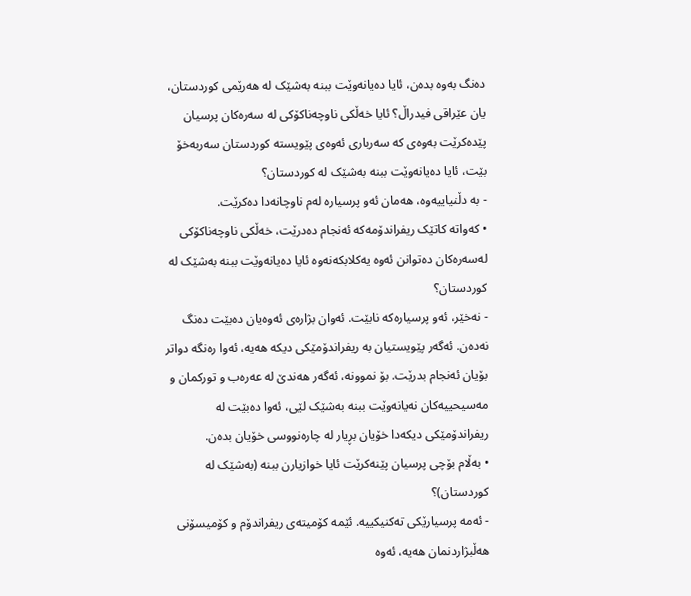دەنگ بەوە بدەن، ئایا دەیانەوێت ببنە بەشێک لە ھەرێمی کوردستان، یان عێراقی فیدراڵ؟ ئایا خەڵکی ناوچەناکۆکی لە سەرەکان پرسیان پێدەکرێت بەوەی کە سەرباری ئەوەی پێویستە کوردستان سەربەخۆ بێت، ئایا دەیانەوێت ببنە بەشێک لە کوردستان؟
- بە دڵنیاییەوە، ھەمان ئەو پرسیارە لەم ناوچانەدا دەکرێت.
• کەواتە کاتێک ریفراندۆمەکە ئەنجام دەدرێت، خەڵکی ناوچەناکۆکی لەسەرەکان دەتوانن ئەوە یەکلابکەنەوە ئایا دەیانەوێت ببنە بەشێک لە کوردستان؟
- نەخێر، ئەو پرسیارەکە نابێت. ئەوان بژارەی ئەوەیان دەبێت دەنگ نەدەن. ئەگەر پێویستیان بە ریفراندۆمێکی دیکە ھەیە، ئەوا رەنگە دواتر بۆیان ئەنجام بدرێت. بۆ نموونە، ئەگەر ھەندێ لە عەرەب و تورکمان و مەسیحییەکان نەیانەوێت ببنە بەشێک لێی، ئەوا دەبێت لە ریفراندۆمێکی دیکەدا خۆیان بڕیار لە چارەنووسی خۆیان بدەن.
• بەڵام بۆچی پرسیان پێنەکرێت ئایا خوازیارن ببنە (بەشێک لە کوردستان)؟
- ئەمە پرسیارێکی تەکنیکییە. ئێمە کۆمیتەی ریفراندۆم و کۆمیسۆنی ھەڵبژاردنمان ھەیە، ئەوە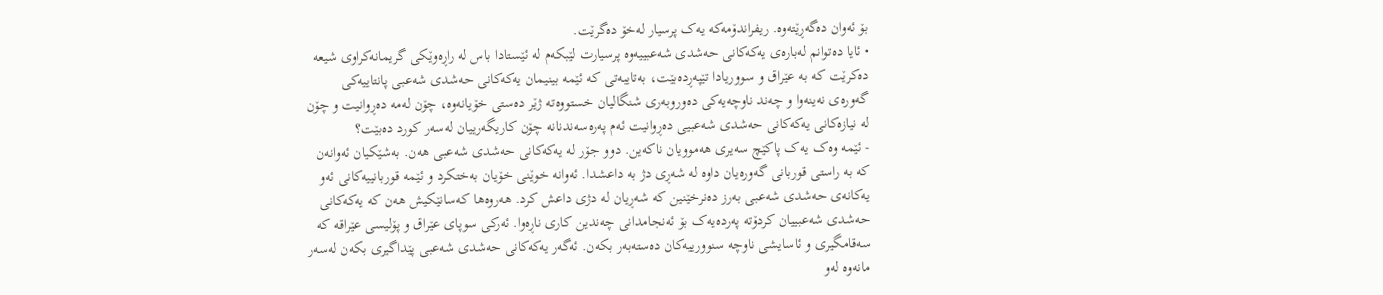بۆ ئەوان دەگەڕێتەوە. ریفراندۆمەکە یەک پرسیار لەخۆ دەگرێت.
• ئایا دەتوانم لەبارەی یەکەکانی حەشدی شەعبییەوە پرسیارت لێبکەم لە ئێستادا باس لە راڕەوێکی گریمانەکراوی شیعە دەکرێت کە بە عێراق و سووریادا تێپەڕدەبێت، بەتایبەتی کە ئێمە بینیمان یەکەکانی حەشدی شەعبی پانتاییەکی گەورەی نەینەوا و چەند ناوچەیەکی دەوروبەری شنگالیان خستووەتە ژێر دەستی خۆیانەوە، چۆن لەمە دەڕوانیت و چۆن لە نیازەکانی یەکەکانی حەشدی شەعبیی دەڕوانیت ئەم پەرەسەندنانە چۆن کاریگەرییان لەسەر کورد دەبێت؟
- ئێمە وەک یەک پاکێچ سەیری ھەموویان ناکەین. دوو جۆر لە یەکەکانی حەشدی شەعبی ھەن. بەشێکیان ئەوانەن کە بە راستی قوربانی گەورەیان داوە لە شەڕی دژ بە داعشدا. ئەوانە خوێنی خۆیان بەختکرد و ئێمە قوربانییەکانی ئەو یەکانەی حەشدی شەعبی بەرز دەنرخێنین کە شەڕیان لە دژی داعش کرد. ھەروەھا کەسانێکیش ھەن کە یەکەکانی حەشدی شەعبییان کردۆتە پەردەیەک بۆ ئەنجامدانی چەندین کاری ناڕەوا. ئەرکی سوپای عێراق و پۆلیسی عێراقە کە سەقامگیری و ئاسایشی ناوچە سنوورییەکان دەستەبەر بکەن. ئەگەر یەکەکانی حەشدی شەعبی پێداگیری بکەن لەسەر مانەوە لەو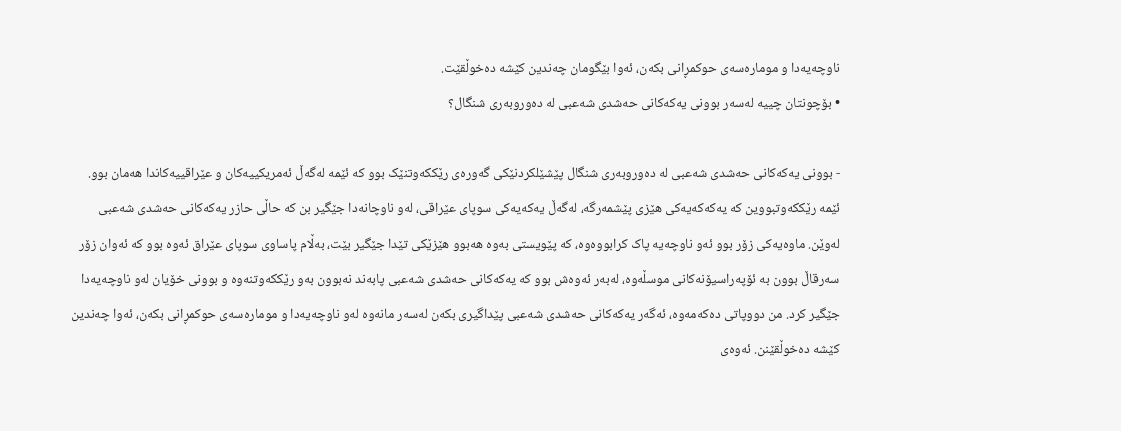ناوچەیەدا و مومارەسەی حوکمڕانی بکەن، ئەوا بێگومان چەندین کێشە دەخوڵقێت.
• بۆچونتان چییە لەسەر بوونی یەکەکانی حەشدی شەعبی لە دەوروبەری شنگال؟

- بوونی یەکەکانی حەشدی شەعبی لە دەوروبەری شنگال پێشێلکردنێکی گەورەی رێککەوتنێک بوو کە ئێمە لەگەڵ ئەمریکییەکان و عێراقییەکاندا ھەمان بوو. ئێمە رێککەوتبووین کە یەکەکەیەکی ھێزی پێشمەرگە، لەگەڵ یەکەیەکی سوپای عێراقی، لەو ناوچانەدا جێگیر بن کە حاڵی حازر یەکەکانی حەشدی شەعبی لەوێن. ماوەیەکی زۆر بوو ئەو ناوچەیە پاک کرابووەوە، کە پێویستی بەوە ھەبوو ھێزێکی تێدا جێگیر بێت، بەڵام پاساوی سوپای عێراق ئەوە بوو کە ئەوان زۆر سەرقاڵ بوون بە ئۆپەراسیۆنەکانی موسڵەوە، لەبەر ئەوەش بوو کە یەکەکانی حەشدی شەعبی پابەند نەبوون بەو رێککەوتنەوە و بوونی خۆیان لەو ناوچەیەدا جێگیر کرد. من دووپاتی دەکەمەوە، ئەگەر یەکەکانی حەشدی شەعبی پێداگیری بکەن لەسەر مانەوە لەو ناوچەیەدا و مومارەسەی حوکمڕانی بکەن، ئەوا چەندین کێشە دەخوڵقێنن. ئەوەی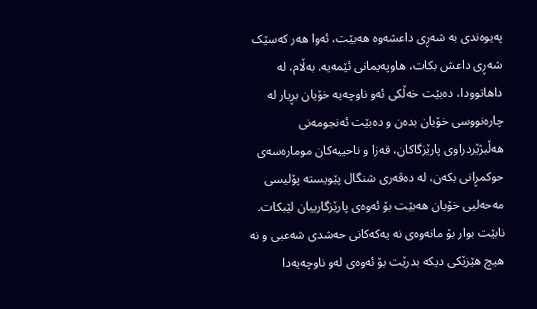پەیوەندی بە شەڕی داعشەوە ھەبێت، ئەوا ھەر کەسێک شەڕی داعش بکات، ھاوپەیمانی ئێمەیە. بەڵام، لە داھاتوودا، دەبێت خەڵکی ئەو ناوچەیە خۆیان بڕیار لە چارەنووسی خۆیان بدەن و دەبێت ئەنجومەنی ھەڵبژێردراوی پارێزگاکان، قەزا و ناحییەکان مومارەسەی حوکمڕانی بکەن، لە دەڤەری شنگال پێویستە پۆلیسی مەحەلیی خۆیان ھەبێت بۆ ئەوەی پارێزگارییان لێبکات. نابێت بوار بۆ مانەوەی نە یەکەکانی حەشدی شەعبی و نە ھیچ ھێزێکی دیکە بدرێت بۆ ئەوەی لەو ناوچەیەدا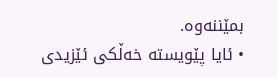بمێننەوە.
• ئایا پێویستە خەڵکی ئێزیدی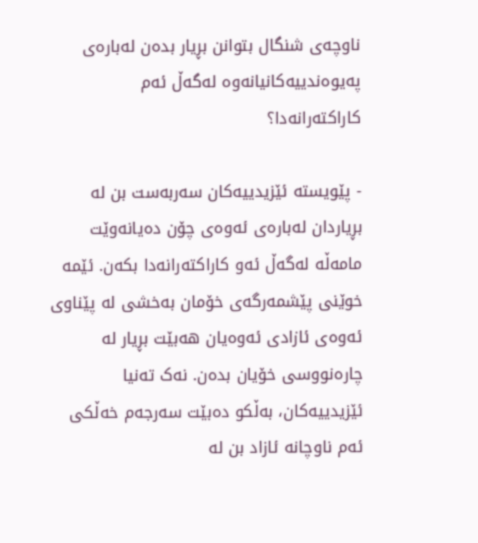ناوچەی شنگال بتوانن بڕیار بدەن لەبارەی پەیوەندییەکانیانەوە لەگەڵ ئەم کاراکتەرانەدا؟

- پێویستە ئێزیدییەکان سەربەست بن لە بڕیاردان لەبارەی ئەوەی چۆن دەیانەوێت مامەڵە لەگەڵ ئەو کاراکتەرانەدا بکەن. ئێمە خوێنی پێشمەرگەی خۆمان بەخشی لە پێناوی ئەوەی ئازادی ئەوەیان ھەبێت بڕیار لە چارەنووسی خۆیان بدەن. نەک تەنیا ئێزیدییەکان، بەڵکو دەبێت سەرجەم خەڵکی ئەم ناوچانە ئازاد بن لە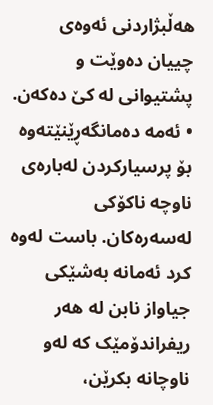ھەڵبژاردنی ئەوەی چییان دەوێت و پشتیوانی لە کێ دەکەن.
• ئەمە دەمانگەڕێنێتەوە بۆ پرسیارکردن لەبارەی ناوچە ناکۆکی لەسەرەکان. باست لەوە کرد ئەمانە بەشێکی جیاواز نابن لە ھەر ریفراندۆمێک کە لەو ناوچانە بکرێن،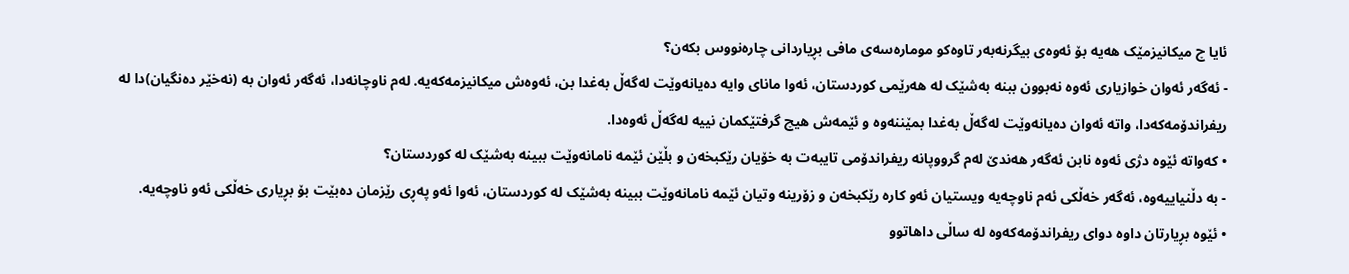ئایا چ میکانیزمێک ھەیە بۆ ئەوەی بیگرنەبەر تاوەکو مومارەسەی مافی بڕیاردانی چارەنووس بکەن؟
- ئەگەر ئەوان خوازیاری ئەوە نەبوون ببنە بەشێک لە ھەرێمی کوردستان، ئەوا مانای وایە دەیانەوێت لەگەڵ بەغدا بن، ئەوەش میکانیزمەکەیە. لەم ناوچانەدا، ئەگەر ئەوان بە (نەخێر دەنگیان)دا لە ریفراندۆمەکەدا، واتە ئەوان دەیانەوێت لەگەڵ بەغدا بمێننەوە و ئێمەش ھیچ گرفتێکمان نییە لەگەڵ ئەوەدا.
• کەواتە ئێوە دژی ئەوە نابن ئەگەر ھەندێ لەم گرووپانە ریفراندۆمی تایبەت بە خۆیان رێکبخەن و بڵێن ئێمە نامانەوێت ببینە بەشێک لە کوردستان؟
- بە دڵنیاییەوە، ئەگەر خەڵکی ئەم ناوچەیە ویستیان ئەو کارە رێکبخەن و زۆرینە وتیان ئێمە نامانەوێت ببینە بەشێک لە کوردستان، ئەوا ئەو پەڕی رێزمان دەبێت بۆ بڕیاری خەڵکی ئەو ناوچەیە.
• ئێوە بڕیارتان داوە دوای ریفراندۆمەکەوە لە ساڵی داھاتوو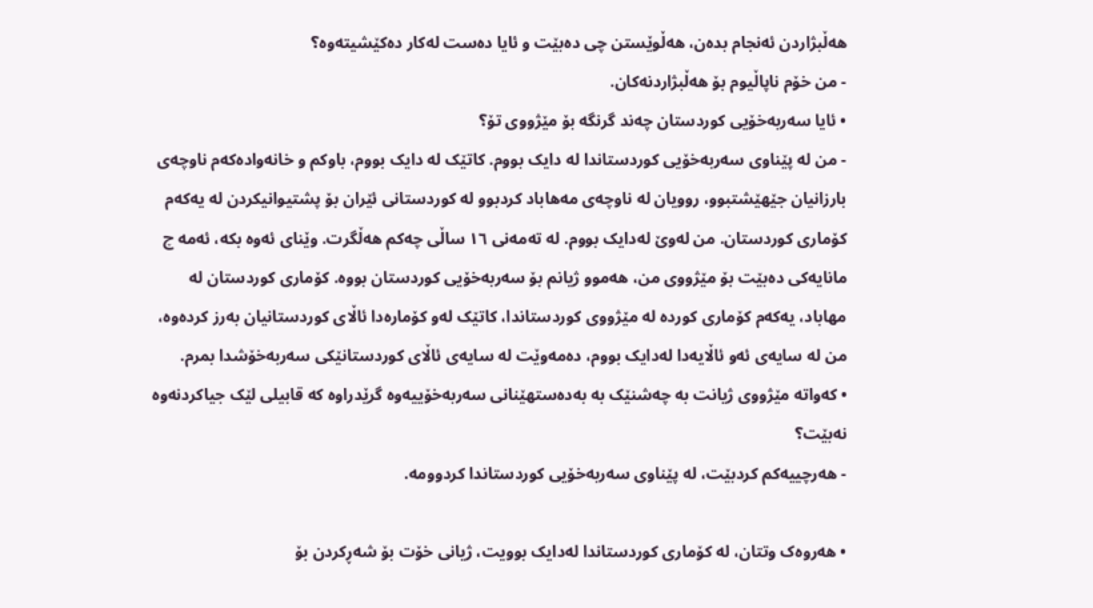ھەڵبژاردن ئەنجام بدەن، ھەڵوێستن چی دەبێت و ئایا دەست لەکار دەکێشیتەوە؟
- من خۆم ناپاڵیوم بۆ ھەڵبژاردنەکان.
• ئایا سەربەخۆیی کوردستان چەند گرنگە بۆ مێژووی تۆ؟
- من لە پێناوی سەربەخۆیی کوردستاندا لە دایک بووم. کاتێک لە دایک بووم، باوکم و خانەوادەکەم ناوچەی بارزانیان جێھێشتبوو، روویان لە ناوچەی مەھاباد کردبوو لە کوردستانی ئێران بۆ پشتیوانیکردن لە یەکەم کۆماری کوردستان. من لەوێ لەدایک بووم. لە تەمەنی ١٦ ساڵی چەکم ھەڵگرت. وێنای ئەوە بکە، ئەمە چ مانایەکی دەبێت بۆ مێژووی من، ھەموو ژیانم بۆ سەربەخۆیی کوردستان بووە. کۆماری کوردستان لە مھاباد، یەکەم کۆماری کوردە لە مێژووی کوردستاندا، کاتێک لەو کۆمارەدا ئاڵای کوردستانیان بەرز کردەوە، من لە سایەی ئەو ئاڵایەدا لەدایک بووم، دەمەوێت لە سایەی ئاڵای کوردستانێکی سەربەخۆشدا بمرم.
• کەواتە مێژووی ژیانت بە چەشنێک بە بەدەستھێنانی سەربەخۆییەوە گرێدراوە کە قابیلی لێک جیاکردنەوە نەبێت؟
- ھەرچییەکم کردبێت، لە پێناوی سەربەخۆیی کوردستاندا کردوومە.

• ھەروەک وتتان، لە کۆماری کوردستاندا لەدایک بوویت، ژیانی خۆت بۆ شەڕکردن بۆ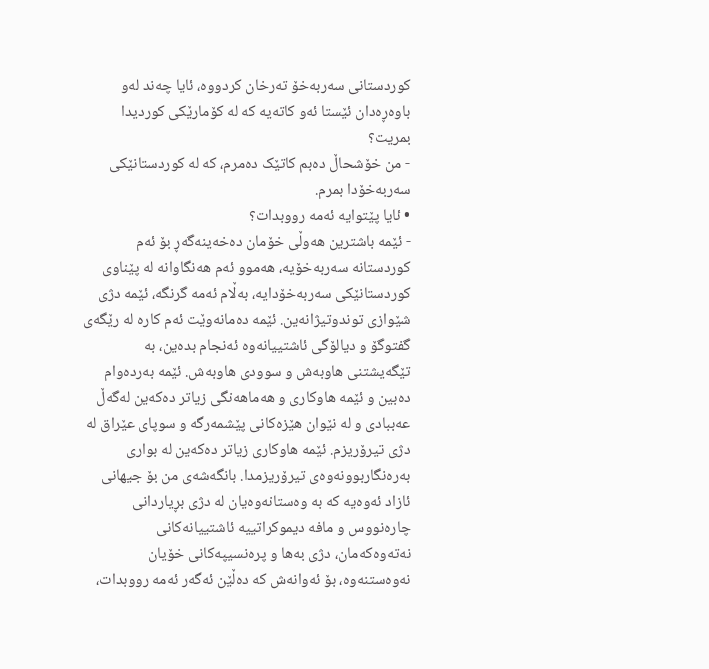کوردستانی سەربەخۆ تەرخان کردووە، ئایا چەند لەو باوەڕەدان ئێستا ئەو کاتەیە کە لە کۆمارێکی کوردیدا بمریت؟
- من خۆشحاڵ دەبم کاتێک دەمرم، کە لە کوردستانێکی سەربەخۆدا بمرم.
• ئایا پێتوایە ئەمە رووبدات؟
- ئێمە باشترین ھەوڵی خۆمان دەخەینەگەڕ بۆ ئەم کوردستانە سەربەخۆیە، ھەموو ئەم ھەنگاوانە لە پێناوی کوردستانێکی سەربەخۆدایە، بەڵام ئەمە گرنگە، ئێمە دژی شێوازی توندوتیژانەین. ئێمە دەمانەوێت ئەم کارە لە رێگەی گفتوگۆ و دیالۆگی ئاشتییانەوە ئەنجام بدەین، بە تێگەیشتنی ھاوبەش و سوودی ھاوبەش. ئێمە بەردەوام دەبین و ئێمە ھاوکاری و ھەماھەنگی زیاتر دەکەین لەگەڵ عەببادی و لە نێوان ھێزەکانی پێشمەرگە و سوپای عێراق لە دژی تیرۆریزم. ئێمە ھاوکاری زیاتر دەکەین لە بواری بەرەنگاربوونەوەی تیرۆریزمدا. بانگەشەی من بۆ جیھانی ئازاد ئەوەیە کە بە وەستانەوەیان لە دژی بڕیاردانی چارەنووس و مافە دیموکراتییە ئاشتییانەکانی نەتەوەکەمان، دژی بەھا و پرەنسیپەکانی خۆیان نەوەستنەوە، بۆ ئەوانەش کە دەڵێن ئەگەر ئەمە رووبدات،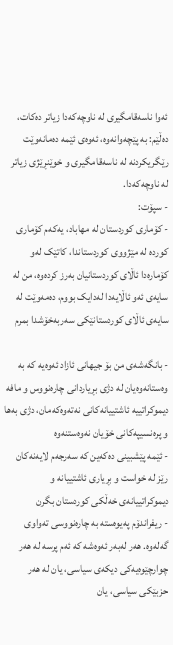ئەوا ناسەقامگیری لە ناوچەکەدا زیاتر دەکات، دەڵێم: بە پێچەوانەوە، ئەوەی ئێمە دەمانەوێت رێگریکردنە لە ناسەقامگیری و خوێنڕێژی زیاتر لە ناوچەکەدا.
- سپۆت:
- کۆماری کوردستان لە مھاباد، یەکەم کۆماری کوردە لە مێژووی کوردستاندا، کاتێک لەو کۆمارەدا ئاڵای کوردستانیان بەرز کردەوە، من لە سایەی ئەو ئاڵایەدا لەدایک بووم، دەمەوێت لە سایەی ئاڵای کوردستانێکی سەربەخۆشدا بمرم

- بانگەشەی من بۆ جیھانی ئازاد ئەوەیە کە بە وەستانەوەیان لە دژی بڕیاردانی چارەنووس و مافە دیموکراتییە ئاشتییانەکانی نەتەوەکەمان، دژی بەھا و پرەنسیپەکانی خۆیان نەوەستنەوە
- ئێمە پێشبینی دەکەین کە سەرجەم لایەنەکان رێز لە خواست و بڕیاری ئاشتییانە و دیموکراتییانەی خەڵکی کوردستان بگرن
- ریفراندۆم پەیوەستە بە چارەنووسی تەواوی گەلەوە. ھەر لەبەر ئەوەشە کە ئەم پرسە لە ھەر چوارچێوەیەکی دیکەی سیاسی، یان لە ھەر حزبێکی سیاسی، یان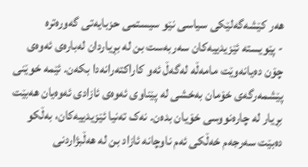ھەر کێشەگەلێکی سیاسی نێو سیستمی حزبایەتی گەورەترە
- پێویستە ئێزیدییەکان سەربەست بن لە بڕیاردان لەبارەی ئەوەی چۆن دەیانەوێت مامەڵە لەگەڵ ئەو کاراکتەرانەدا بکەن. ئێمە خوێنی پێشمەرگەی خۆمان بەخشی لە پێناوی ئەوەی ئازادی ئەوەیان ھەبێت بڕیار لە چارەنووسی خۆیان بدەن. نەک تەنیا ئێزیدییەکان، بەڵکو دەبێت سەرجەم خەڵکی ئەم ناوچانە ئازاد بن لە ھەڵبژاردنی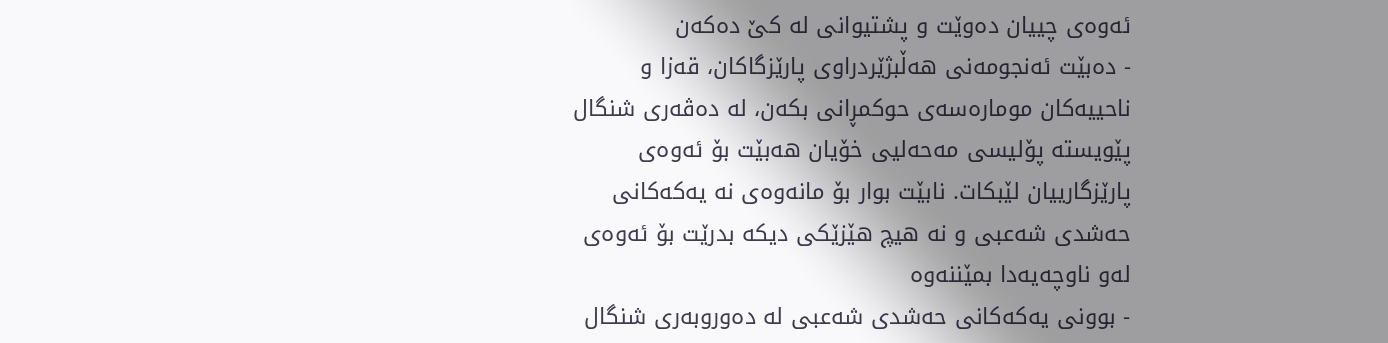ئەوەی چییان دەوێت و پشتیوانی لە کێ دەکەن
- دەبێت ئەنجومەنی ھەڵبژێردراوی پارێزگاکان، قەزا و ناحییەکان مومارەسەی حوکمڕانی بکەن، لە دەڤەری شنگال پێویستە پۆلیسی مەحەلیی خۆیان ھەبێت بۆ ئەوەی پارێزگارییان لێبکات. نابێت بوار بۆ مانەوەی نە یەکەکانی حەشدی شەعبی و نە ھیچ ھێزێکی دیکە بدرێت بۆ ئەوەی لەو ناوچەیەدا بمێننەوە
- بوونی یەکەکانی حەشدی شەعبی لە دەوروبەری شنگال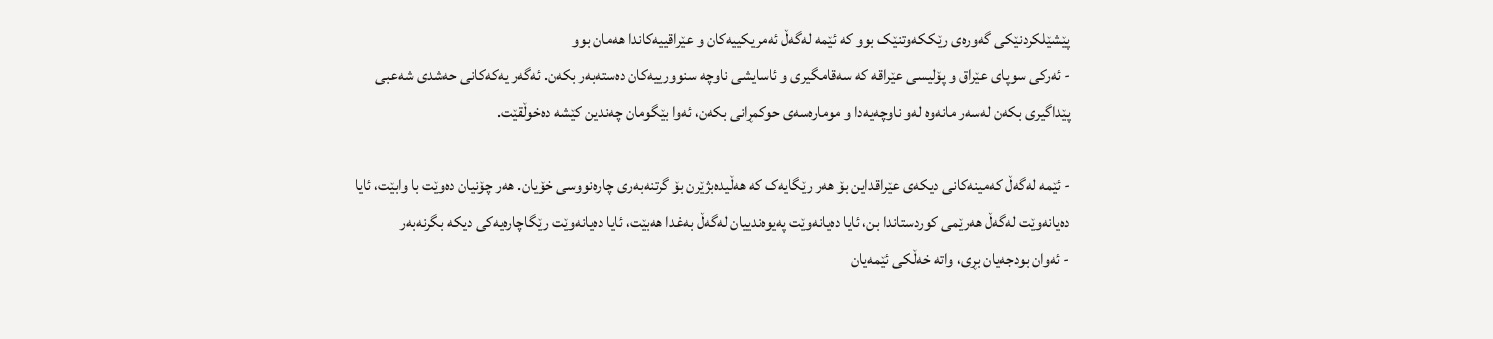پێشێلکردنێکی گەورەی رێککەوتنێک بوو کە ئێمە لەگەڵ ئەمریکییەکان و عێراقییەکاندا ھەمان بوو
- ئەرکی سوپای عێراق و پۆلیسی عێراقە کە سەقامگیری و ئاسایشی ناوچە سنوورییەکان دەستەبەر بکەن. ئەگەر یەکەکانی حەشدی شەعبی پێداگیری بکەن لەسەر مانەوە لەو ناوچەیەدا و مومارەسەی حوکمڕانی بکەن، ئەوا بێگومان چەندین کێشە دەخوڵقێت.

- ئێمە لەگەڵ کەمینەکانی دیکەی عێراقداین بۆ ھەر رێگایەک کە ھەڵیدەبژێرن بۆ گرتنەبەری چارەنووسی خۆیان. ھەر چۆنیان دەوێت با وابێت، ئایا دەیانەوێت لەگەڵ ھەرێمی کوردستاندا بن، ئایا دەیانەوێت پەیوەندییان لەگەڵ بەغدا ھەبێت، ئایا دەیانەوێت رێگاچارەیەکی دیکە بگرنەبەر
- ئەوان بودجەیان بڕی، واتە خەڵکی ئێمەیان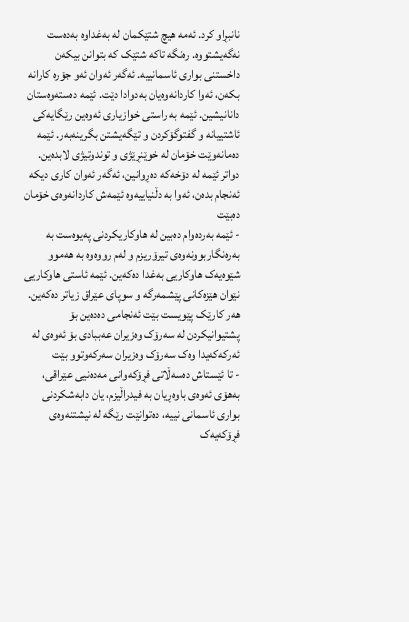نانبڕاو کرد. ئەمە ھیچ شتێکمان لە بەغداوە بەدەست نەگەیشتووە. رەنگە تاکە شتێک کە بتوانن بیکەن داخستنی بواری ئاسمانییە. ئەگەر ئەوان ئەو جۆرە کارانە بکەن، ئەوا کاردانەوەیان بەدوادا دێت. ئێمە دەستەوەستان دانانیشین. ئێمە بە راستی خوازیاری ئەوەین رێگایەکی ئاشتییانە و گفتوگۆکردن و تێگەیشتن بگرینەبەر. ئێمە دەمانەوێت خۆمان لە خوێنڕێژی و توندوتیژی لابدەین. دواتر ئێمە لە دۆخەکە دەڕوانین، ئەگەر ئەوان کاری دیکە ئەنجام بدەن، ئەوا بە دڵنیاییەوە ئێمەش کاردانەوەی خۆمان دەبێت
- ئێمە بەردەوام دەبین لە ھاوکاریکردنی پەیوەست بە بەرەنگاربوونەوەی تیرۆریزم و لەم رووەوە بە ھەموو شێوەیەک ھاوکاریی بەغدا دەکەین. ئێمە ئاستی ھاوکاریی نێوان ھێزەکانی پێشمەرگە و سوپای عێراق زیاتر دەکەین. ھەر کارێک پێویست بێت ئەنجامی دەدەین بۆ پشتیوانیکردن لە سەرۆک وەزیران عەببادی بۆ ئەوەی لە ئەرکەکەیدا وەک سەرۆک وەزیران سەرکەوتوو بێت
- تا ئێستاش دەسەڵاتی فڕۆکەوانی مەدەنیی عێراقی، بەھۆی ئەوەی باوەڕیان بە فیدراڵیزم، یان دابەشکردنی بواری ئاسمانی نییە، دەتوانێت رێگە لە نیشتنەوەی فڕۆکەیەک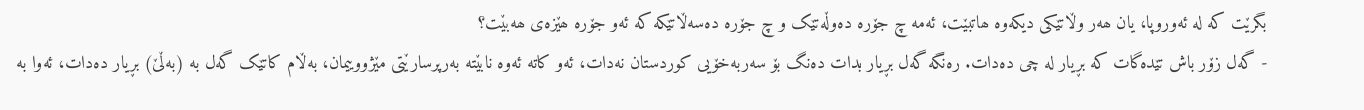بگرێت کە لە ئەوروپا، یان ھەر وڵاتێکی دیکەوە ھاتبێت، ئەمە چ جۆرە دەوڵەتێک و چ جۆرە دەسەڵاتێکە کە ئەو جۆرە ھێزەی ھەبێت؟
- گەل زۆر باش تێدەگات کە بڕیار لە چی دەدات. رەنگە گەل بڕیار بدات دەنگ بۆ سەربەخۆیی کوردستان نەدات، ئەو کاتە ئەوە نابێتە بەرپرسارێتی مێژووییمان، بەڵام کاتێک گەل بە (بەڵێ) بڕیار دەدات، ئەوا بە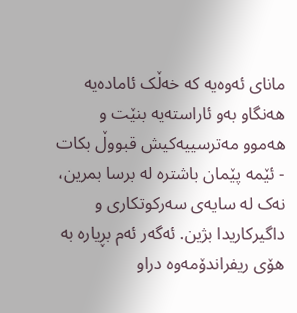مانای ئەوەیە کە خەڵک ئامادەیە ھەنگاو بەو ئاراستەیە بنێت و ھەموو مەترسییەکیش قبووڵ بکات
- ئێمە پێمان باشترە لە برسا بمرین، نەک لە سایەی سەرکوتکاری و داگیرکاریدا بژین. ئەگەر ئەم بڕیارە بە ھۆی ریفراندۆمەوە دراو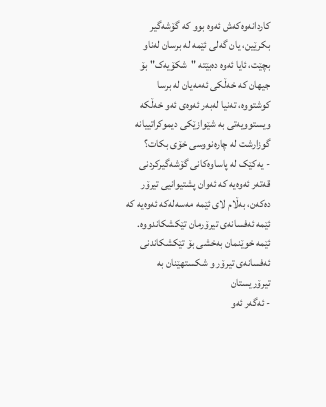کاردانەوەکەش ئەوە بوو کە گۆشەگیر بکرێین، یان گەلی ئێمە لە برسان لەناو بچێت، ئایا ئەوە دەبێتە "شکۆیەک" بۆ جیھان کە خەڵکی ئەمەیان لە برسا کوشتووە، تەنیا لەبەر ئەوەی ئەو خەڵکە ویستوویەتی بە شێوازێکی دیموکراتییانە گوزارشت لە چارەنووسی خۆی بکات؟
- یەکێک لە پاساوەکانی گۆشەگیرکردنی قەتەر ئەوەیە کە ئەوان پشتیوانیی تیرۆر دەکەن، بەڵام لای ئێمە مەسەلەکە ئەوەیە کە ئێمە ئەفسانەی تیرۆرمان تێکشکاندووە. ئێمە خوێنمان بەخشی بۆ تێکشکاندنی ئەفسانەی تیرۆر و شکستھێنان بە تیرۆریستان
- ئەگەر ئەو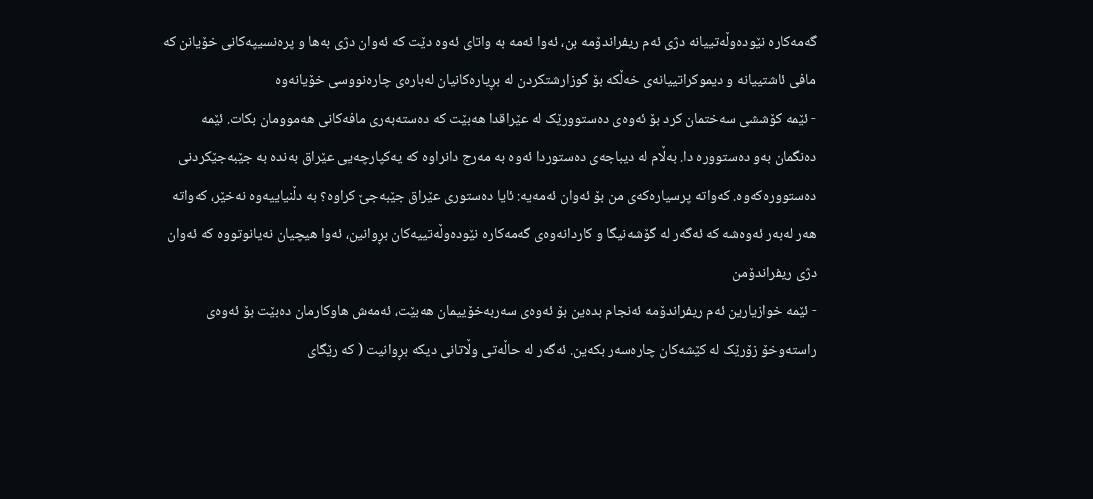گەمەکارە نێودەوڵەتییانە دژی ئەم ریفراندۆمە بن، ئەوا ئەمە بە واتای ئەوە دێت کە ئەوان دژی بەھا و پرەنسیپەکانی خۆیانن کە مافی ئاشتییانە و دیموکراتییانەی خەڵکە بۆ گوزارشتکردن لە بڕیارەکانیان لەبارەی چارەنووسی خۆیانەوە
- ئێمە کۆششی سەختمان کرد بۆ ئەوەی دەستوورێک لە عێراقدا ھەبێت کە دەستەبەری مافەکانی ھەموومان بکات. ئێمە دەنگمان بەو دەستوورە دا. بەڵام لە دیباجەی دەستوردا ئەوە بە مەرج دانراوە کە یەکپارچەیی عێراق بەندە بە جێبەجێکردنی دەستوورەکەوە. کەواتە پرسیارەکەی من بۆ ئەوان ئەمەیە: ئایا دەستوری عێراق جێبەجێ کراوە؟ بە دڵنیاییەوە نەخێر، کەواتە ھەر لەبەر ئەوەشە کە ئەگەر لە گۆشەنیگا و کاردانەوەی گەمەکارە نێودەوڵەتییەکان بڕوانین، ئەوا ھیچیان نەیانوتووە کە ئەوان دژی ریفراندۆمن
- ئێمە خوازیارین ئەم ریفراندۆمە ئەنجام بدەین بۆ ئەوەی سەربەخۆییمان ھەبێت، ئەمەش ھاوکارمان دەبێت بۆ ئەوەی راستەوخۆ زۆرێک لە کێشەکان چارەسەر بکەین. ئەگەر لە حاڵەتی وڵاتانی دیکە بڕوانیت ( کە رێگای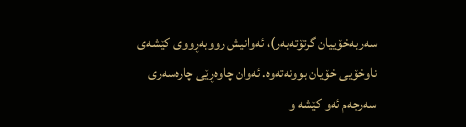سەربەخۆییان گرتۆتەبەر)، ئەوانیش رووبەڕووی کێشەی ناوخۆیی خۆیان بوونەتەوە. ئەوان چاوەڕێی چارەسەری سەرجەم ئەو کێشە و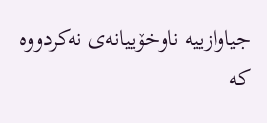جیاوازییە ناوخۆییانەی نەکردووە کە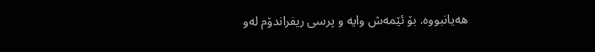ھەیانبووە. بۆ ئێمەش وایە و پرسی ریفراندۆم لەو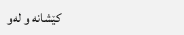کێشانە و لەو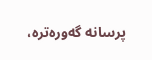پرسانە گەورەترە،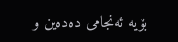بۆیە ئەنجامی دەدەین و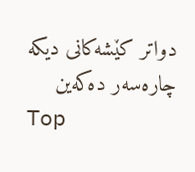دواتر کێشەکانی دیکە چارەسەر دەکەین
Top